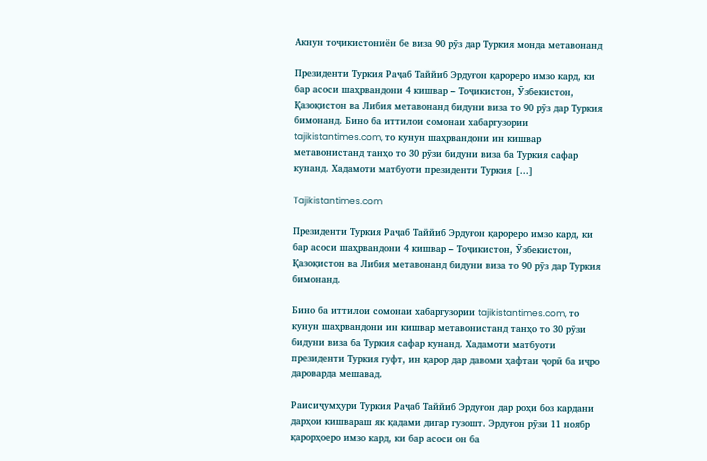Акнун тоҷикистониён бе виза 90 рӯз дар Туркия монда метавонанд

Президенти Туркия Раҷаб Таййиб Эрдуғон қарореро имзо кард, ки бар асоси шаҳрвандони 4 кишвар – Тоҷикистон, Ӯзбекистон, Қазоқистон ва Либия метавонанд бидуни виза то 90 рӯз дар Туркия бимонанд. Бино ба иттилои сомонаи хабаргузории tajikistantimes.com, то кунун шаҳрвандони ин кишвар метавонистанд танҳо то 30 рӯзи бидуни виза ба Туркия сафар кунанд. Хадамоти матбуоти президенти Туркия […]

Tajikistantimes.com

Президенти Туркия Раҷаб Таййиб Эрдуғон қарореро имзо кард, ки бар асоси шаҳрвандони 4 кишвар – Тоҷикистон, Ӯзбекистон, Қазоқистон ва Либия метавонанд бидуни виза то 90 рӯз дар Туркия бимонанд.

Бино ба иттилои сомонаи хабаргузории tajikistantimes.com, то кунун шаҳрвандони ин кишвар метавонистанд танҳо то 30 рӯзи бидуни виза ба Туркия сафар кунанд. Хадамоти матбуоти президенти Туркия гуфт, ин қарор дар давоми ҳафтаи ҷорӣ ба иҷро дароварда мешавад.

Раисиҷумҳури Туркия Раҷаб Таййиб Эрдуғон дар роҳи боз кардани дарҳои кишвараш як қадами дигар гузошт. Эрдуғон рӯзи 11 ноябр қарорҳоеро имзо кард, ки бар асоси он ба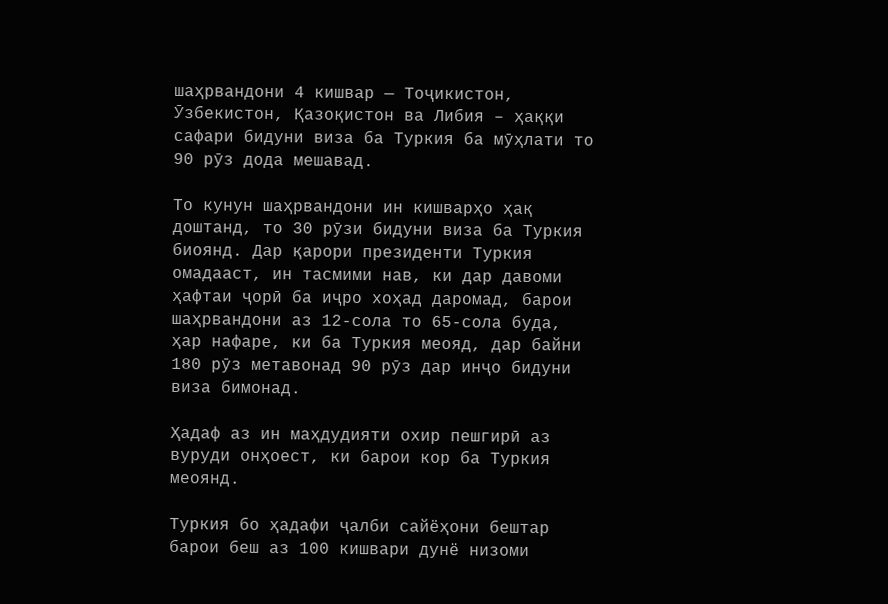шаҳрвандони 4 кишвар — Тоҷикистон, Ӯзбекистон, Қазоқистон ва Либия – ҳаққи сафари бидуни виза ба Туркия ба мӯҳлати то 90 рӯз дода мешавад.

То кунун шаҳрвандони ин кишварҳо ҳақ доштанд, то 30 рӯзи бидуни виза ба Туркия биоянд. Дар қарори президенти Туркия омадааст, ин тасмими нав, ки дар давоми ҳафтаи ҷорӣ ба иҷро хоҳад даромад, барои шаҳрвандони аз 12-сола то 65-сола буда, ҳар нафаре, ки ба Туркия меояд, дар байни 180 рӯз метавонад 90 рӯз дар инҷо бидуни виза бимонад.

Ҳадаф аз ин маҳдудияти охир пешгирӣ аз вуруди онҳоест, ки барои кор ба Туркия меоянд.

Туркия бо ҳадафи ҷалби сайёҳони бештар барои беш аз 100 кишвари дунё низоми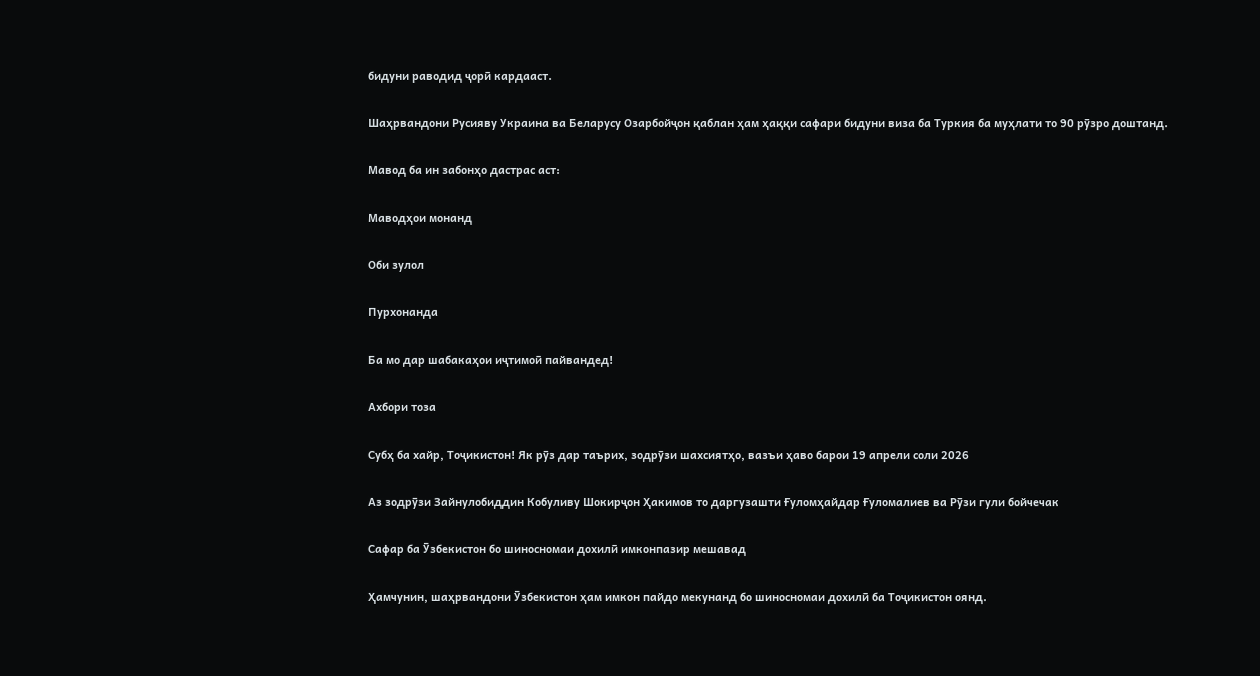бидуни раводид ҷорӣ кардааст.

Шаҳрвандони Русияву Украина ва Беларусу Озарбойҷон қаблан ҳам ҳаққи сафари бидуни виза ба Туркия ба муҳлати то 90 рӯзро доштанд.

Мавод ба ин забонҳо дастрас аст:

Маводҳои монанд

Оби зулол

Пурхонанда

Ба мо дар шабакаҳои иҷтимоӣ пайвандед!

Ахбори тоза

Субҳ ба хайр, Тоҷикистон! Як рӯз дар таърих, зодрӯзи шахсиятҳо, вазъи ҳаво барои 19 апрели соли 2026

Аз зодрӯзи Зайнулобиддин Кобуливу Шокирҷон Ҳакимов то даргузашти Ғуломҳайдар Ғуломалиев ва Рӯзи гули бойчечак

Сафар ба Ӯзбекистон бо шиносномаи дохилӣ имконпазир мешавад

Ҳамчунин, шаҳрвандони Ӯзбекистон ҳам имкон пайдо мекунанд бо шиносномаи дохилӣ ба Тоҷикистон оянд.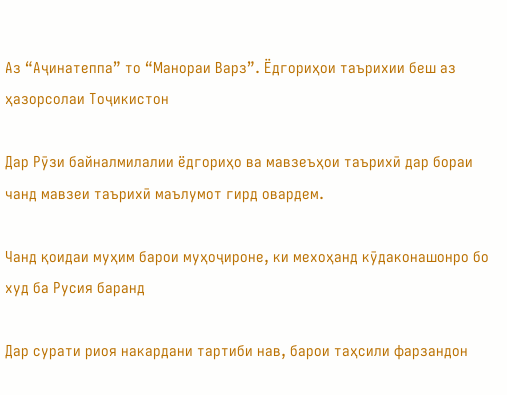Аз “Аҷинатеппа” то “Манораи Варз”. Ёдгориҳои таърихии беш аз ҳазорсолаи Тоҷикистон

Дар Рӯзи байналмилалии ёдгориҳо ва мавзеъҳои таърихӣ дар бораи чанд мавзеи таърихӣ маълумот гирд овардем.

Чанд қоидаи муҳим барои муҳоҷироне, ки мехоҳанд кӯдаконашонро бо худ ба Русия баранд

Дар сурати риоя накардани тартиби нав, барои таҳсили фарзандон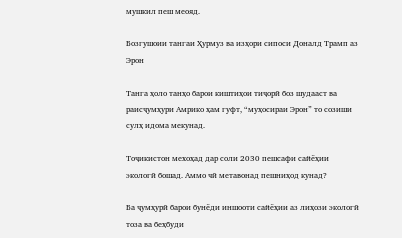мушкил пеш меояд.

Бозгушоии тангаи Ҳурмуз ва изҳори сипоси Доналд Трамп аз Эрон

Танга ҳоло танҳо барои киштиҳои тиҷорӣ боз шудааст ва раисҷумҳури Амрико ҳам гуфт, “муҳосираи Эрон” то созиши сулҳ идома мекунад.

Тоҷикистон мехоҳад дар соли 2030 пешсафи сайёҳии экологӣ бошад. Аммо чӣ метавонад пешниҳод кунад?

Ба ҷумҳурӣ барои бунёди иншооти сайёҳии аз лиҳози экологӣ тоза ва беҳбуди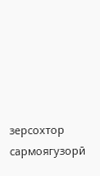зерсохтор сармоягузорӣ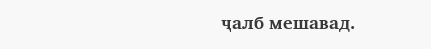ҷалб мешавад.